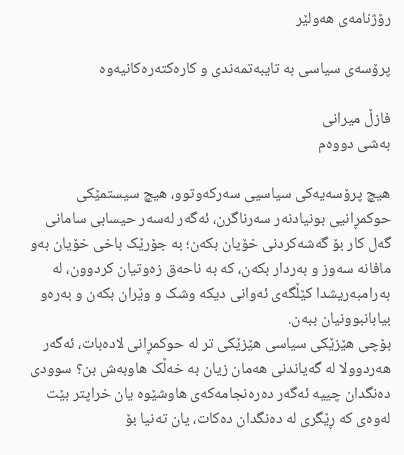رۆژنامەی ھەولێر

پرۆسەی سیاسی بە تایبەتمەندی و کارەکتەرەکانیەوە

فازڵ میرانی
بەشی دووەم

هیچ پرۆسەیەکی سیاسیی سەرکەوتوو، هیچ سیستمێکی حوکمڕانیی بونیادنەر سەرناگرن، ئەگەر لەسەر حیسابی سامانی گەل کار بۆ گەشەکردنی خۆیان بکەن؛ بە جۆرێک باخی خۆیان بەو مافانە سەوز و بەردار بکەن، کە بە ناحەق زەوتیان کردوون، لە بەرامبەریشدا کێڵگەی ئەوانی دیکە وشک و وێران بکەن و بەرەو بیابانبوونیان ببەن.
بۆچی هێزێکی سیاسی هێزێکی تر لە حوکمڕانی لادەبات، ئەگەر هەردوولا لە گەیاندنی هەمان زیان بە خەڵک هاوبەش بن؟ سوودی دەنگدان چییە ئەگەر دەرەنجامەکەی هاوشێوە یان خراپتر بێت لەوەی کە ڕێگری لە دەنگدان دەکات، یان تەنیا بۆ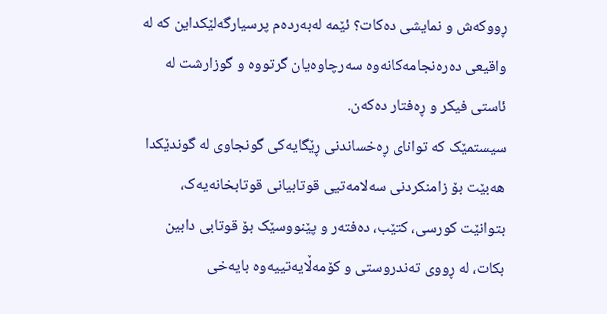ڕووکەش و نمایشی دەکات؟ ئێمە لەبەردەم پرسیارگەلێکداین کە لە واقیعی دەرەنجامەکانەوە سەرچاوەیان گرتووە و گوزارشت لە ئاستی فیکر و ڕەفتار دەکەن.
سیستمێک کە توانای ڕەخساندنی ڕێگایەکی گونجاوی لە گوندێکدا هەبێت بۆ زامنکردنی سەلامەتیی قوتابیانی قوتابخانەیەک، بتوانێت کورسی، کتێب، دەفتەر و پێنووسێک بۆ قوتابی دابین بکات، لە ڕووی تەندروستی و کۆمەڵایەتییەوە بایەخی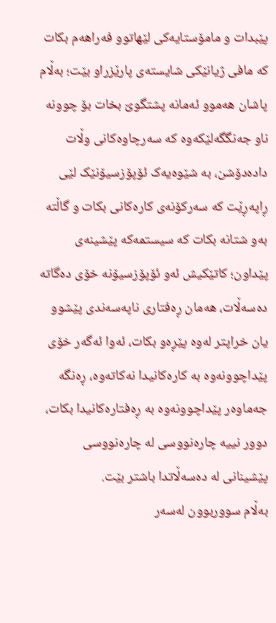پێبدات و مامۆستایەکی لێهاتوو فەراهەم بکات کە مافی ژیانێکی شایستەی پارێزراو بێت؛ بەڵام پاشان هەموو ئەمانە پشتگوێ بخات بۆ چوونە ناو جەنگگەلێکەوە کە سەرچاوەکانی وڵات دادەدۆشن، بە شێوەیەک ئۆپۆزسیۆنێک لێی ڕاپەڕێت کە سەرکۆنەی کارەکانی بکات و گاڵتە بەو شتانە بکات کە سیستمەکە پێشینەی پێداون؛ کاتێکیش ئەو ئۆپۆزسیۆنە خۆی دەگاتە دەسەڵات، هەمان ڕەفتاری ناپەسەندی پێشوو یان خراپتر لەوە پێڕەو بکات، ئەوا ئەگەر خۆی پێداچوونەوە بە کارەکانیدا نەکاتەوە، ڕەنگە جەماوەر پێداچوونەوە بە ڕەفتارەکانیدا بکات، دوور نییە چارەنووسی لە چارەنووسی پێشینانی لە دەسەڵاتدا باشتر بێت.
بەڵام سووربوون لەسەر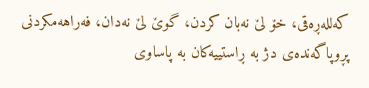کەللەڕەقی، خۆ لێ نەبان کردن، گوێ لێ نەدان، فەراهەمکردنی پڕوپاگەندەی دژ بە ڕاستییەکان بە پاساوی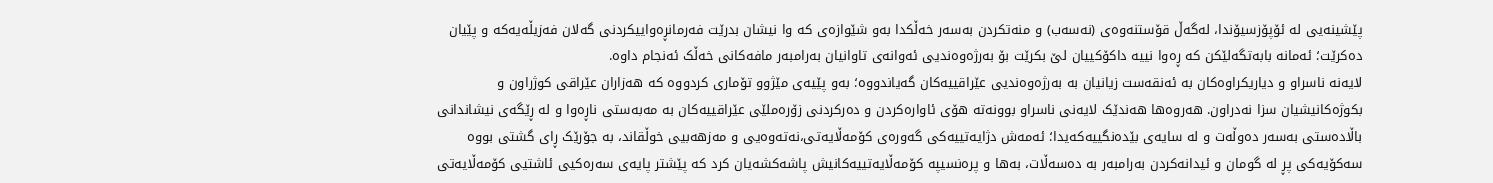پێشینەیی لە ئۆپۆزسیۆندا، لەگەڵ قۆستنەوەی (نەسەب) و منەتکردن بەسەر خەڵکدا بەو شێوازەی کە وا نیشان بدرێت فەرمانڕەواییکردنی گەلان فەزیڵەیەکە و پێیان دەکرێت؛ ئەمانە بابەتگەلێکن کە ڕەوا نییە داکۆکییان لێ بکرێت بۆ بەرژەوەندیی ئەوانەی تاوانیان بەرامبەر مافەکانی خەڵک ئەنجام داوە.
لایەنە ناسراو و دیاریکراوەکان بە ئەنقەست زیانیان بە بەرژەوەندیی عێراقییەکان گەیاندووە؛ بەو پێیەی مێژوو تۆماری کردووە کە هەزاران عێراقی کوژراون و بکوژەکانیشیان سزا نەدراون. هەروەها هەندێک لایەنی ناسراو بوونەتە هۆی ئاوارەکردن و دەرکردنی زۆرەملێی عێراقییەکان بە مەبەستی ناڕەوا و لە ڕێگەی نیشاندانی باڵادەستی بەسەر دەوڵەت و لە سایەی بێدەنگییەکەیدا؛ ئەمەش دژایەتییەکی گەورەی کۆمەڵایەتی،نەتەوەیی و مەزهەبیی خوڵقاند، بە جۆرێک ڕای گشتی بووە سەکۆیەکی پڕ لە گومان و ئیدانەکردن بەرامبەر بە دەسەڵات، بەها و پرەنسیپە کۆمەڵایەتییەکانیش پاشەکشەیان کرد کە پێشتر پایەی سەرەکیی ئاشتیی کۆمەڵایەتی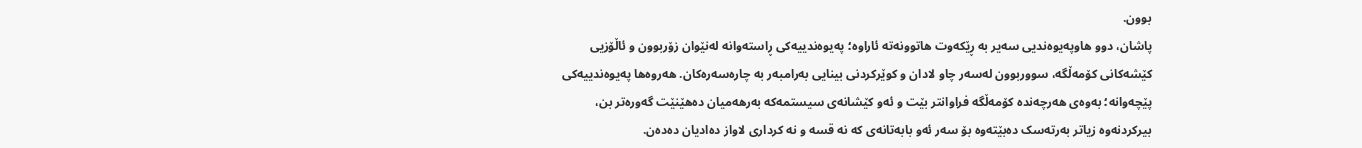بوون.
پاشان، دوو هاوپەیوەندیی سەیر بە ڕێکەوت هاتوونەتە ئاراوە؛ پەیوەندییەکی ڕاستەوانە لەنێوان زۆربوون و ئاڵۆزیی کێشەکانی کۆمەڵگە، سووربوون لەسەر چاو لادان و کوێرکردنی بینایی بەرامبەر بە چارەسەرەکان. هەروەها پەیوەندییەکی پێچەوانە؛ بەوەی هەرچەندە کۆمەڵگە فراوانتر بێت و ئەو کێشانەی سیستمەکە بەرهەمیان دەهێنێت گەورەتر بن، بیرکردنەوە زیاتر بەرتەسک دەبێتەوە بۆ سەر ئەو بابەتانەی کە نە قسە و نە کرداری لاواز دەادیان دەدەن.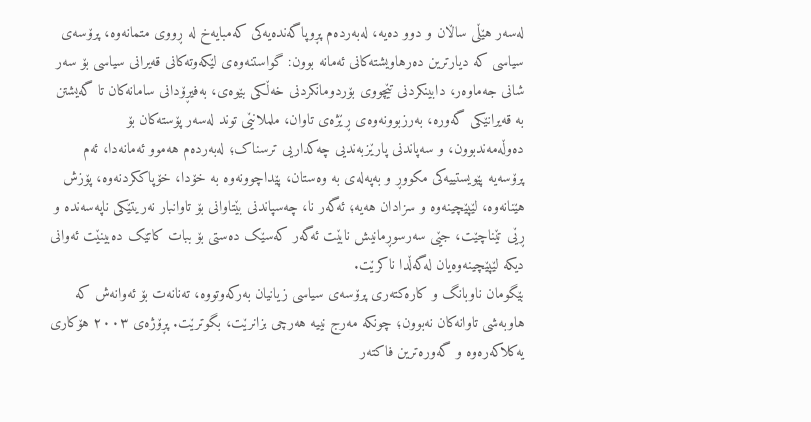لەسەر هێڵی ساڵان و دوو دەیە، لەبەردەم پڕوپاگەندەیەکی کەمبایەخ لە ڕووی متمانەوە، پرۆسەی سیاسی کە دیارترین دەرهاویشتەکانی ئەمانە بوون: گواستنەوەی لێکەوتەکانی قەیرانی سیاسی بۆ سەر شانی جەماوەر، دابینکردنی تێچووی بۆردومانکردنی خەڵکی بێوەی، بەفیڕۆدانی سامانەکان تا گەیشتن بە قەیرانێکی گەورە، بەرزبوونەوەی ڕێژەی تاوان، ململانێی توند لەسەر پۆستەکان بۆ دەوڵەمەندبوون، و سەپاندنی پارێزبەندیی چەکداریی ترسناک؛ لەبەردەم هەموو ئەمانەدا، ئەم پرۆسەیە پێویستییەکی مکووڕ و بەپەلەی بە وەستان، پێداچوونەوە بە خۆدا، خۆپاککردنەوە، پۆزش هێنانەوە، لێپێچینەوە و سزادان هەیە؛ ئەگەر نا، چەسپاندنی بێتاوانی بۆ تاوانبار نەریتێکی ناپەسەندە و ڕێی تێناچێت، جێی سەرسوڕمانیش نابێت ئەگەر کەسێک دەستی بۆ ببات کاتێک دەبینێت ئەوانی دیکە لێپێچینەوەیان لەگەڵدا ناکرێت.
بێگومان ناوبانگ و کارەکتەری پرۆسەی سیاسی زیانیان بەرکەوتووە، تەنانەت بۆ ئەوانەش کە هاوبەشی تاوانەکان نەبوون؛ چونکە مەرج نییە هەرچی بزانرێت، بگوترێت. پڕۆژەی ٢٠٠٣ هۆکاری یەکلاکەرەوە و گەورەترین فاکتەر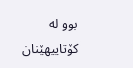بوو لە کۆتاییهێنان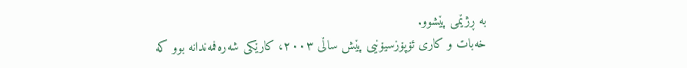بە ڕژێمی پێشوو.
خەبات و کاری ئۆپۆزسیۆنیی پێش ساڵی ٢٠٠٣، کارێکی شەرەفمەندانە بوو کە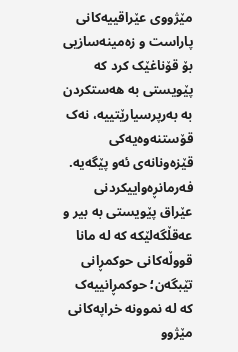مێژووی عێراقییەکانی پاراست و زەمینەسازیی بۆ قۆناغێک کرد کە پێویستی بە هەستکردن بە بەرپرسیارێتییە، نەک قۆستنەوەیەکی قێزەونانەی ئەو پێگەیە.
فەرمانڕەواییکردنی عێراق پێویستی بە بیر و عەقڵگەلێکە کە لە مانا قووڵەکانی حوکمڕانی تێبگەن؛ حوکمڕانییەک کە لە نموونە خراپەکانی مێژوو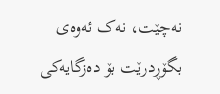نەچێت، نەک ئەوەی بگۆڕدرێت بۆ دەزگایەکی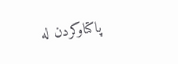پاکتاوکردن لە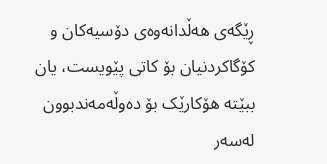ڕێگەی هەڵدانەوەی دۆسیەکان و کۆگاکردنیان بۆ کاتی پێویست، یان ببێتە هۆکارێک بۆ دەوڵەمەندبوون لەسەر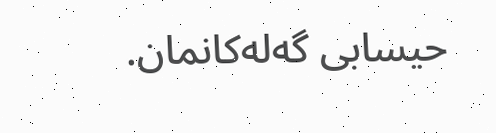حیسابی گەلەکانمان.